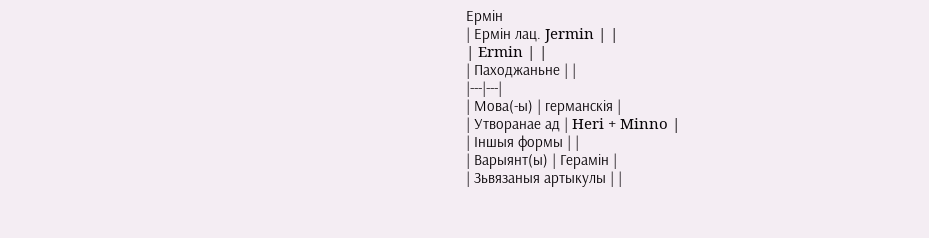Ермін
| Ермін лац. Jermin | |
| Ermin | |
| Паходжаньне | |
|---|---|
| Мова(-ы) | германскія |
| Утворанае ад | Heri + Minno |
| Іншыя формы | |
| Варыянт(ы) | Герамін |
| Зьвязаныя артыкулы | |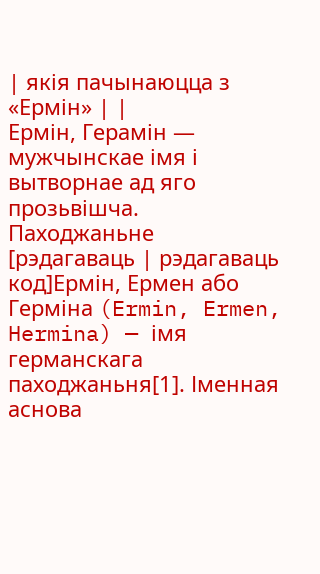| якія пачынаюцца з «Ермін» | |
Ермін, Герамін — мужчынскае імя і вытворнае ад яго прозьвішча.
Паходжаньне
[рэдагаваць | рэдагаваць код]Ермін, Ермен або Герміна (Ermin, Ermen, Hermina) — імя германскага паходжаньня[1]. Іменная аснова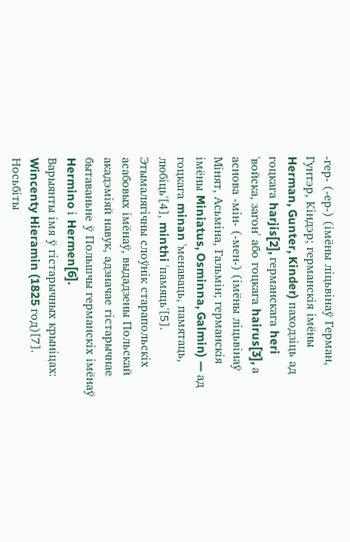-гер- (-ер-) (імёны ліцьвінаў Герман, Гунтэр, Кіндэр; германскія імёны Herman, Gunter, Kinder) паходзіць ад гоцкага harjis[2], германскага heri 'войска, загон' або гоцкага hairus[3], а аснова -мін- (-мен-) (імёны ліцьвінаў Мінят, Асьміна, Гальмін; германскія імёны Miniatus, Osminna, Galmin) — ад гоцкага minan 'менаваць, памятаць, любіць'[4], minthi 'памяць'[5].
Этымалягічны слоўнік старапольскіх асабовых імёнаў, выдадзены Польскай акадэміяй навук, адзначае гістарычнае бытаваньне ў Польшчы германскіх імёнаў Hermino і Hermen[6].
Варыянты імя ў гістарычных крыніцах: Wincenty Hieramin (1825 год)[7].
Носьбіты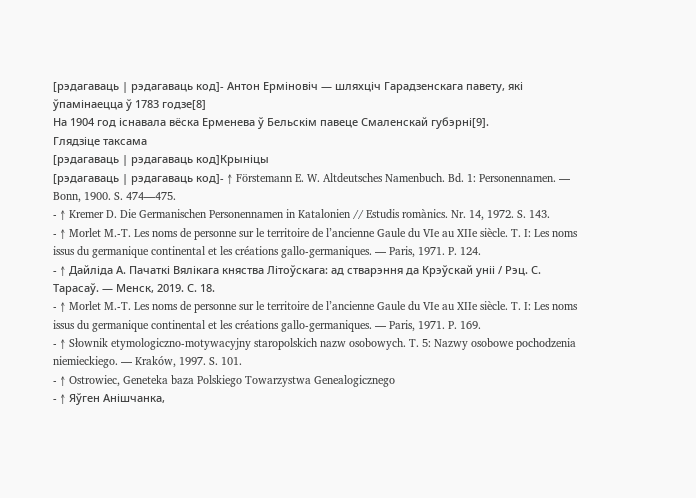[рэдагаваць | рэдагаваць код]- Антон Ерміновіч — шляхціч Гарадзенскага павету, які ўпамінаецца ў 1783 годзе[8]
На 1904 год існавала вёска Ерменева ў Бельскім павеце Смаленскай губэрні[9].
Глядзіце таксама
[рэдагаваць | рэдагаваць код]Крыніцы
[рэдагаваць | рэдагаваць код]- ↑ Förstemann E. W. Altdeutsches Namenbuch. Bd. 1: Personennamen. — Bonn, 1900. S. 474—475.
- ↑ Kremer D. Die Germanischen Personennamen in Katalonien // Estudis romànics. Nr. 14, 1972. S. 143.
- ↑ Morlet M.-T. Les noms de personne sur le territoire de l’ancienne Gaule du VIe au XIIe siècle. T. I: Les noms issus du germanique continental et les créations gallo-germaniques. — Paris, 1971. P. 124.
- ↑ Дайліда А. Пачаткі Вялікага княства Літоўскага: ад стварэння да Крэўскай уніі / Рэц. С. Тарасаў. — Менск, 2019. С. 18.
- ↑ Morlet M.-T. Les noms de personne sur le territoire de l’ancienne Gaule du VIe au XIIe siècle. T. I: Les noms issus du germanique continental et les créations gallo-germaniques. — Paris, 1971. P. 169.
- ↑ Słownik etymologiczno-motywacyjny staropolskich nazw osobowych. T. 5: Nazwy osobowe pochodzenia niemieckiego. — Kraków, 1997. S. 101.
- ↑ Ostrowiec, Geneteka baza Polskiego Towarzystwa Genealogicznego
- ↑ Яўген Анішчанка,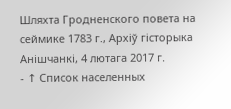Шляхта Гродненского повета на сеймике 1783 г., Архіў гісторыка Анішчанкі, 4 лютага 2017 г.
- ↑ Список населенных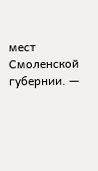мест Смоленской губернии. —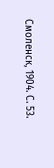Смоленск, 1904. С. 53.